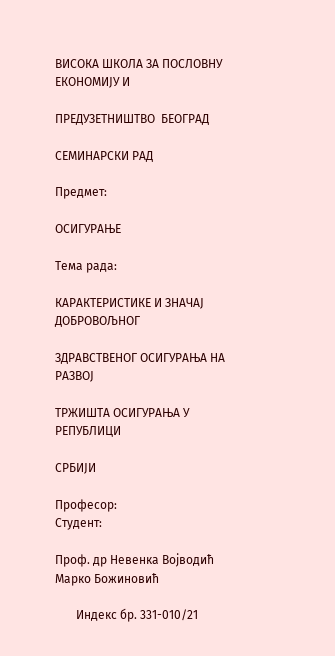ВИСОКА ШКОЛА ЗА ПОСЛОВНУ ЕКОНОМИЈУ И

ПРЕДУЗЕТНИШТВО  БЕОГРАД

СЕМИНАРСКИ РАД

Предмет:

ОСИГУРАЊЕ

Тема рада:

КАРАКТЕРИСТИКЕ И ЗНАЧАЈ ДОБРОВОЉНОГ

ЗДРАВСТВЕНОГ ОСИГУРАЊА НА РАЗВОЈ

ТРЖИШТА ОСИГУРАЊА У РЕПУБЛИЦИ

СРБИЈИ

Професор:                                                                                                  Студент:

Проф. др Невенка Војводић                                                                  Марко Божиновић

       Индекс бр. 331-010/21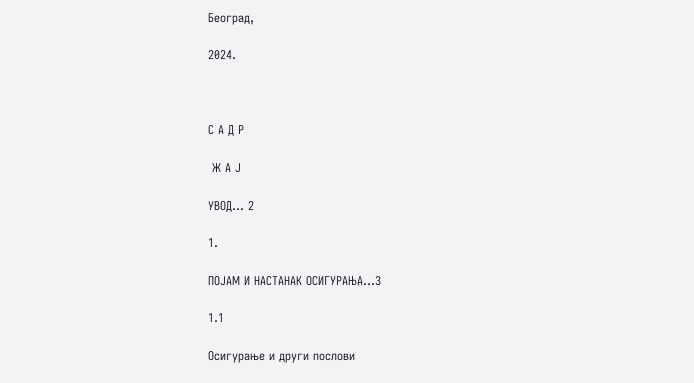Београд,

2024.



С А Д Р

 Ж А Ј

УВОД... 2

1.

ПОЈАМ И НАСТАНАК ОСИГУРАЊА...3

1.1

Осигурање и други послови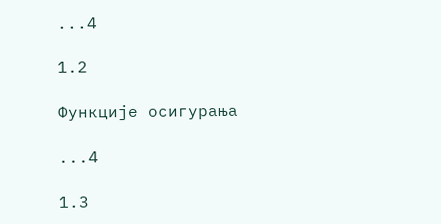...4

1.2

Функције осигурања

...4

1.3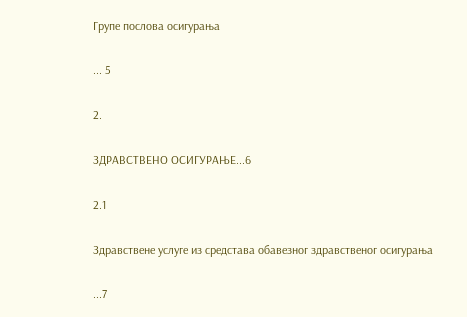Групе послова осигурања

... 5

2.

ЗДРАВСТВЕНО ОСИГУРАЊЕ...6

2.1

Здравствене услуге из средстава обавезног здравственог осигурања

...7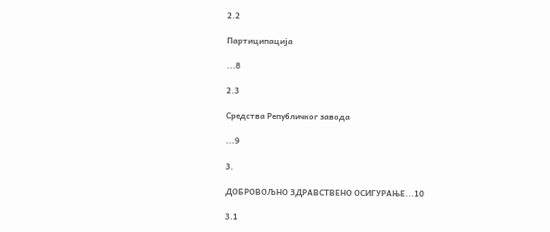2.2

Партиципација

...8

2.3

Средства Републичког завода

...9

3.

ДОБРОВОЉНО ЗДРАВСТВЕНО ОСИГУРАЊЕ...10

3.1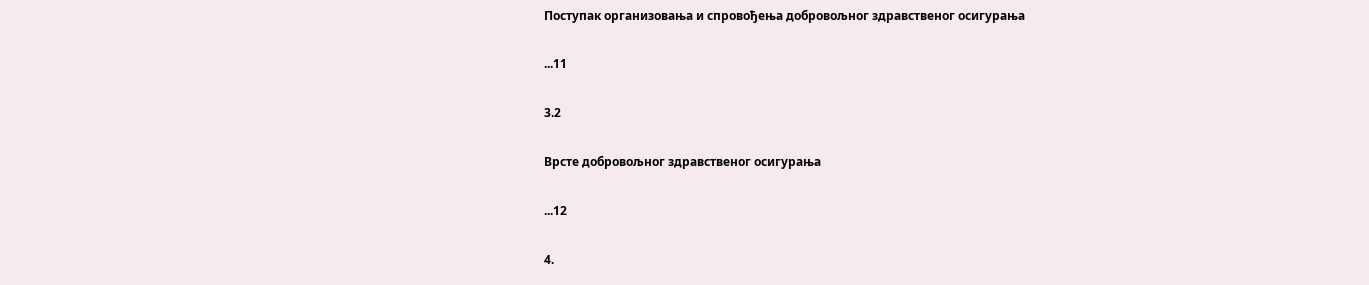Поступак организовања и спровођења добровољног здравственог осигурања

...11

3.2

Врсте добровољног здравственог осигурања

...12

4.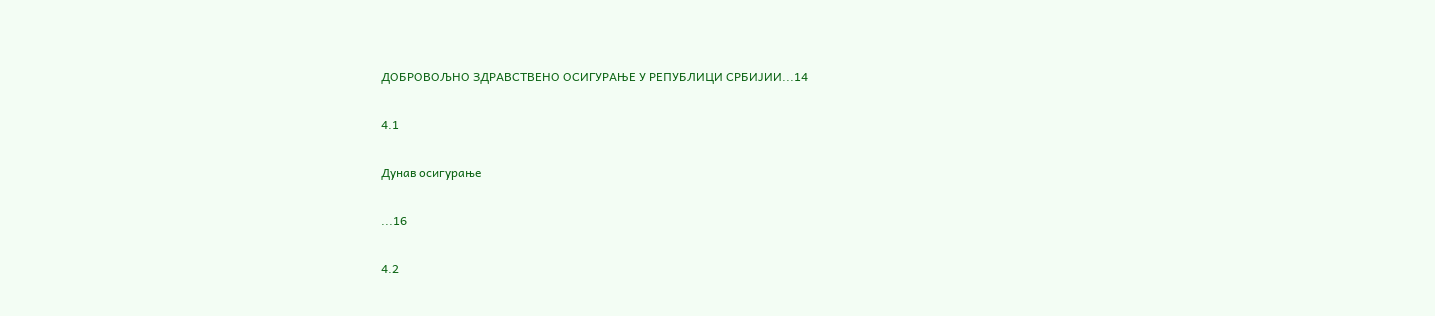ДОБРОВОЉНО ЗДРАВСТВЕНО ОСИГУРАЊЕ У РЕПУБЛИЦИ СРБИЈИИ...14

4.1

Дунав осигурање

...16

4.2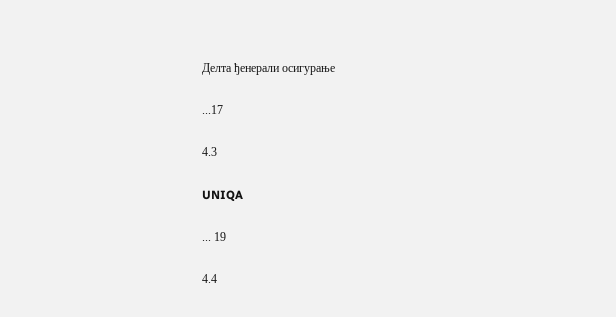Делта ђенерали осигурање

...17

4.3

UNIQA

... 19

4.4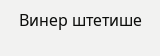Винер штетише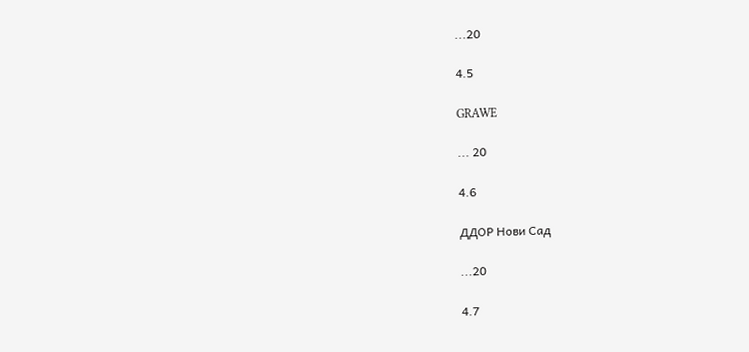...20

4.5

GRAWE

... 20

4.6

ДДОР Нови Сад

...20

4.7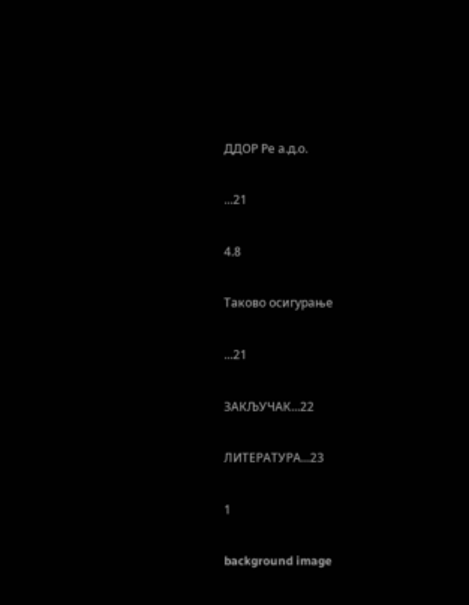ДДОР Ре а.д.о.

...21

4.8

Таково осигурање

...21

ЗАКЉУЧАК...22

ЛИТЕРАТУРА...23

1

background image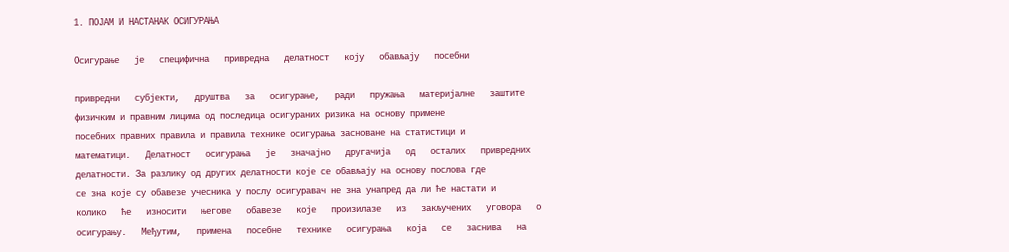1. ПОЈАМ И НАСТАНАК ОСИГУРАЊА

Осигурање   је   специфична   привредна   делатност   коју   обављају   посебни

привредни   субјекти,   друштва   за   осигурање,   ради   пружања   материјалне   заштите
физичким и правним лицима од последица осигураних ризика на основу примене
посебних правних правила и правила технике осигурања засноване на статистици и
математици.   Делатност   осигурања   је   значајно   другачија   од   осталих   привредних
делатности. За разлику од других делатности које се обављају на основу послова где
се зна које су обавезе учесника у послу осигуравач не зна унапред да ли ће настати и
колико   ће   износити   његове   обавезе   које   произилазе   из   закључених   уговора   о
осигурању.   Међутим,   примена   посебне   технике   осигурања   која   се   заснива   на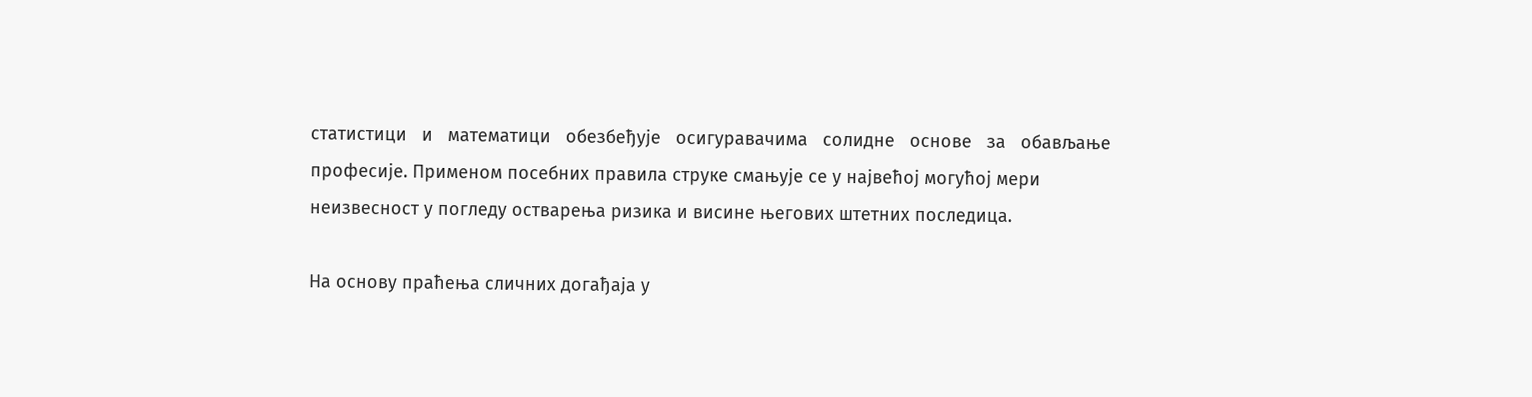статистици   и   математици   обезбеђује   осигуравачима   солидне   основе   за   обављање
професије. Применом посебних правила струке смањује се у највећој могућој мери
неизвесност у погледу остварења ризика и висине његових штетних последица.

На основу праћења сличних догађаја у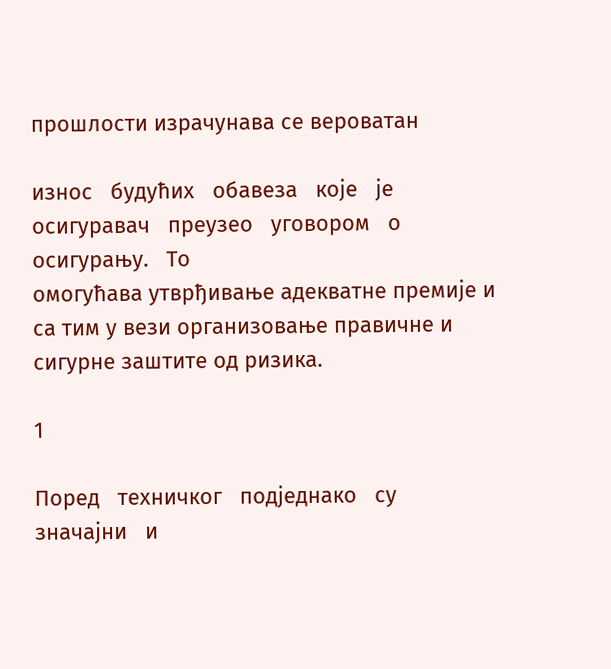прошлости израчунава се вероватан

износ   будућих   обавеза   које   је   осигуравач   преузео   уговором   о   осигурању.   То
омогућава утврђивање адекватне премије и са тим у вези организовање правичне и
сигурне заштите од ризика.

1

Поред   техничког   подједнако   су   значајни   и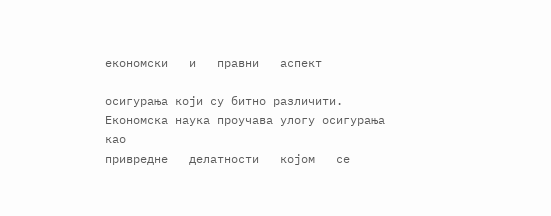економски   и   правни   аспект

осигурања који су битно различити. Економска наука проучава улогу осигурања као
привредне   делатности   којом   се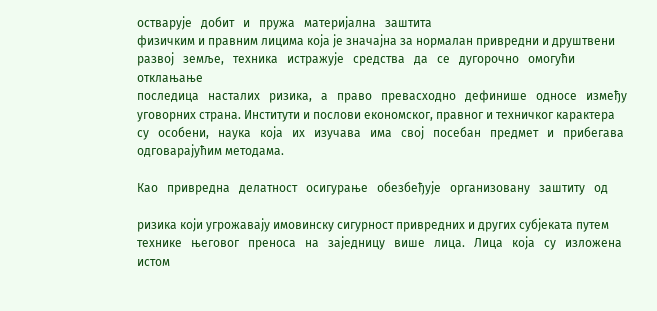остварује   добит   и   пружа   материјална   заштита
физичким и правним лицима која је значајна за нормалан привредни и друштвени
развој   земље,   техника   истражује   средства   да   се   дугорочно   омогући   отклањање
последица   насталих   ризика,   а   право   превасходно   дефинише   односе   између
уговорних страна. Институти и послови економског, правног и техничког карактера
су   особени,   наука   која   их   изучава   има   свој   посебан   предмет   и   прибегава
одговарајућим методама.

Као   привредна   делатност   осигурање   обезбеђује   организовану   заштиту   од

ризика који угрожавају имовинску сигурност привредних и других субјеката путем
технике   његовог   преноса   на   заједницу   више   лица.   Лица   која   су   изложена   истом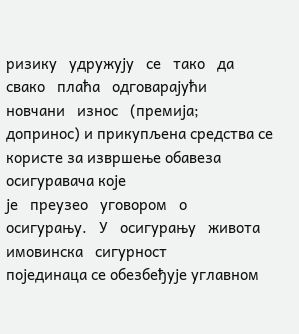ризику   удружују   се   тако   да   свако   плаћа   одговарајући   новчани   износ   (премија;
допринос) и прикупљена средства се користе за извршење обавеза осигуравача које
је   преузео   уговором   о   осигурању.   У   осигурању   живота   имовинска   сигурност
појединаца се обезбеђује углавном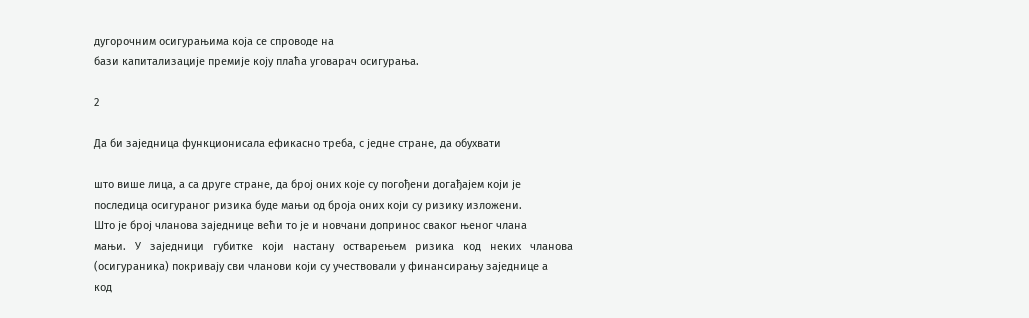дугорочним осигурањима која се спроводе на
бази капитализације премије коју плаћа уговарач осигурања.

2

Да би заједница функционисала ефикасно треба, с једне стране, да обухвати

што више лица, а са друге стране, да број оних које су погођени догађајем који је
последица осигураног ризика буде мањи од броја оних који су ризику изложени.
Што је број чланова заједнице већи то је и новчани допринос сваког њеног члана
мањи.   У   заједници   губитке   који   настану   остварењем   ризика   код   неких   чланова
(осигураника) покривају сви чланови који су учествовали у финансирању заједнице а
код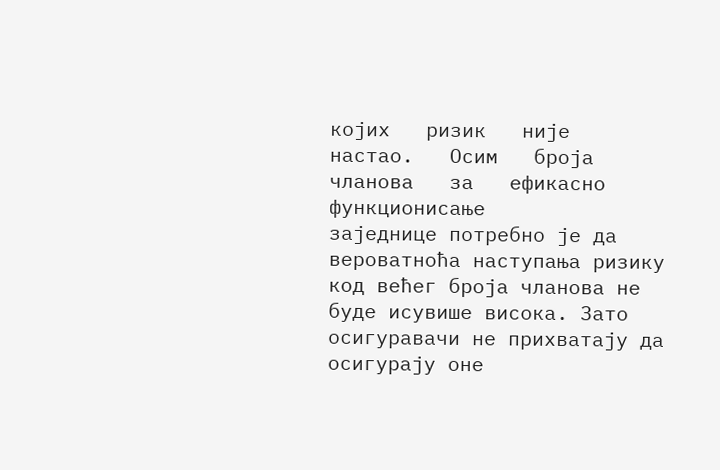којих   ризик   није   настао.   Осим   броја   чланова   за   ефикасно   функционисање
заједнице потребно је да вероватноћа наступања ризику код већег броја чланова не
буде исувише висока. Зато осигуравачи не прихватају да осигурају оне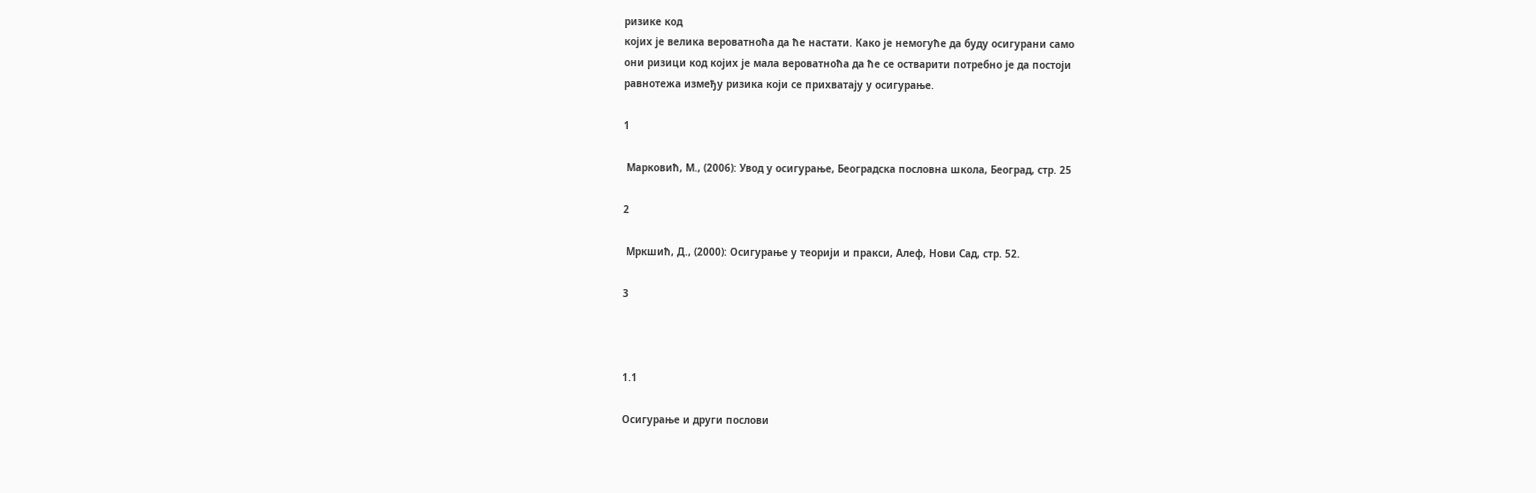ризике код
којих је велика вероватноћа да ће настати. Како је немогуће да буду осигурани само
они ризици код којих је мала вероватноћа да ће се остварити потребно је да постоји
равнотежа између ризика који се прихватају у осигурање.

1

 Марковић, М., (2006): Увод у осигурање, Београдска пословна школа, Београд, стр. 25

2

 Мркшић, Д., (2000): Осигурање у теорији и пракси, Алеф, Нови Сад, стр. 52.

3



1.1

Осигурање и други послови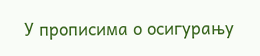У прописима о осигурању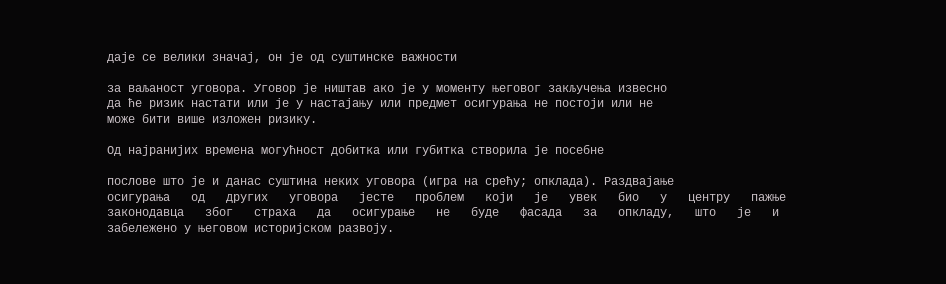даје се велики значај, он је од суштинске важности

за ваљаност уговора. Уговор је ништав ако је у моменту његовог закључења извесно
да ће ризик настати или је у настајању или предмет осигурања не постоји или не
може бити више изложен ризику.

Од најранијих времена могућност добитка или губитка створила је посебне

послове што је и данас суштина неких уговора (игра на срећу; опклада). Раздвајање
осигурања   од   других   уговора   јесте   проблем   који   је   увек   био   у   центру   пажње
законодавца   због   страха   да   осигурање   не   буде   фасада   за   опкладу,   што   је   и
забележено у његовом историјском развоју.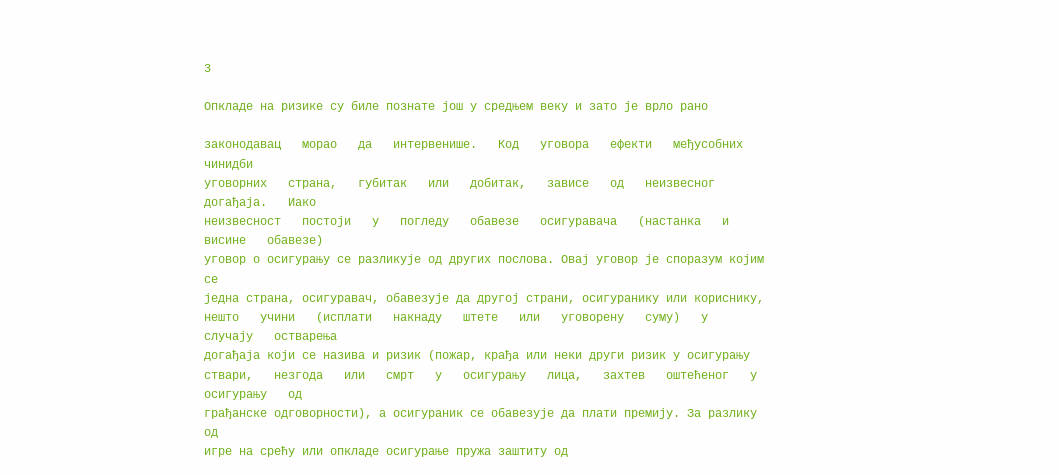3

Опкладе на ризике су биле познате још у средњем веку и зато је врло рано

законодавац   морао   да   интервенише.   Код   уговора   ефекти   међусобних   чинидби
уговорних   страна,   губитак   или   добитак,   зависе   од   неизвесног   догађаја.   Иако
неизвесност   постоји   у   погледу   обавезе   осигуравача   (настанка   и   висине   обавезе)
уговор о осигурању се разликује од других послова. Овај уговор је споразум којим се
једна страна, осигуравач, обавезује да другој страни, осигуранику или кориснику,
нешто   учини   (исплати   накнаду   штете   или   уговорену   суму)   у   случају   остварења
догађаја који се назива и ризик (пожар, крађа или неки други ризик у осигурању
ствари,   незгода   или   смрт   у   осигурању   лица,   захтев   оштећеног   у   осигурању   од
грађанске одговорности), а осигураник се обавезује да плати премију. За разлику од
игре на срећу или опкладе осигурање пружа заштиту од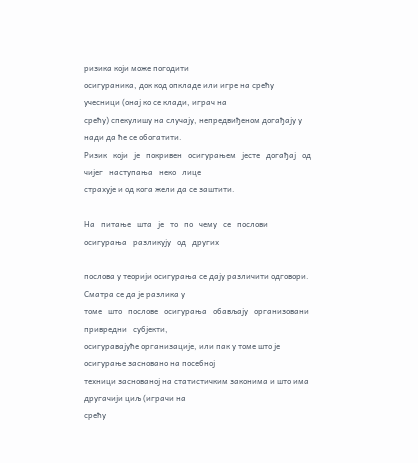ризика који може погодити
осигураника, док код опкладе или игре на срећу учесници (онај ко се клади, играч на
срећу) спекулишу на случају, непредвиђеном догађају у нади да ће се обогатити.
Ризик   који   је   покривен   осигурањем   јесте   догађај   од   чијег   наступања   неко   лице
страхује и од кога жели да се заштити.

На   питање   шта   је   то   по   чему   се   послови   осигурања   разликују   од   других

послова у теорији осигурања се дају различити одговори. Сматра се да је разлика у
томе   што   послове   осигурања   обављају   организовани   привредни   субјекти,
осигуравајуће организације, или пак у томе што је осигурање засновано на посебној
техници заснованој на статистичким законима и што има другачији циљ (играчи на
срећу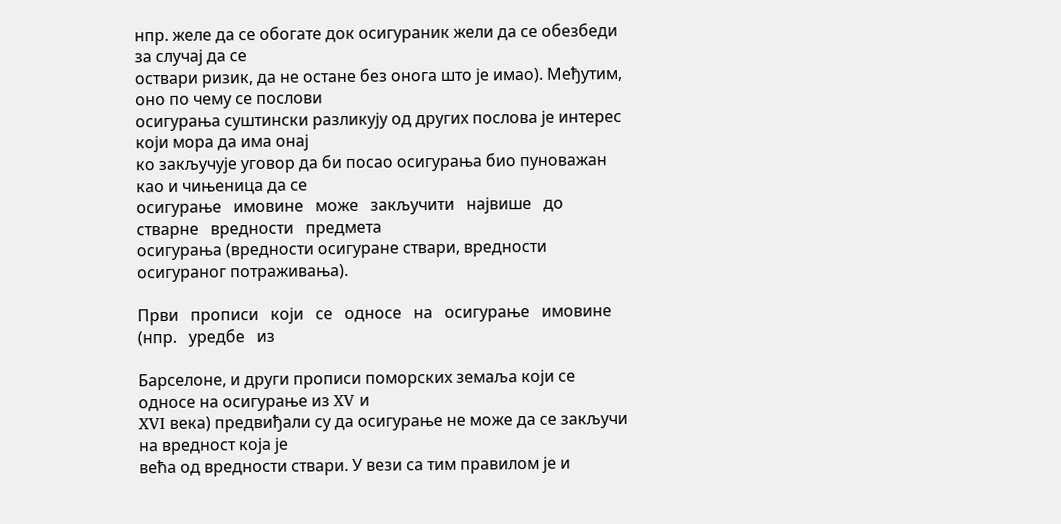нпр. желе да се обогате док осигураник жели да се обезбеди за случај да се
оствари ризик, да не остане без онога што је имао). Међутим, оно по чему се послови
осигурања суштински разликују од других послова је интерес који мора да има онај
ко закључује уговор да би посао осигурања био пуноважан као и чињеница да се
осигурање   имовине   може   закључити   највише   до   стварне   вредности   предмета
осигурања (вредности осигуране ствари, вредности осигураног потраживања).

Први   прописи   који   се   односе   на   осигурање   имовине   (нпр.   уредбе   из

Барселоне, и други прописи поморских земаља који се односе на осигурање из XV и
XVI века) предвиђали су да осигурање не може да се закључи на вредност која је
већа од вредности ствари. У вези са тим правилом је и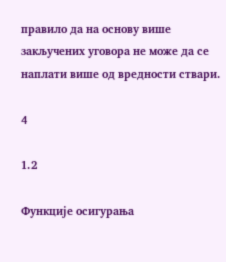правило да на основу више
закључених уговора не може да се наплати више од вредности ствари.

4

1.2

Функције осигурања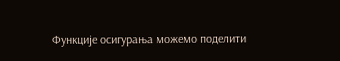Функције осигурања можемо поделити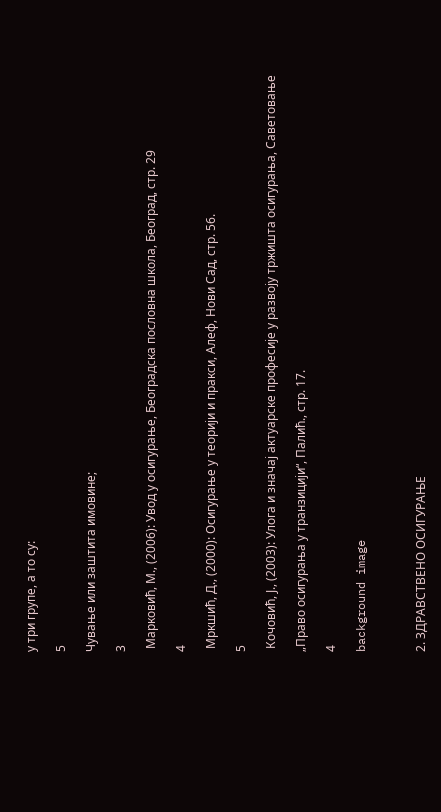у три групе, а то су:

5

Чување или заштита имовине;

3

 Марковић, М., (2006): Увод у осигурање, Београдска пословна школа, Београд, стр. 29

4

 Мркшић, Д., (2000): Осигурање у теорији и пракси, Алеф, Нови Сад, стр. 56.

5

 Кочовић, Ј., (2003): Улога и значај актуарске професије у развоју тржишта осигурања, Саветовање

„Право осигурања у транзицији“, Палић., стр. 17.

4

background image



2. ЗДРАВСТВЕНО ОСИГУРАЊЕ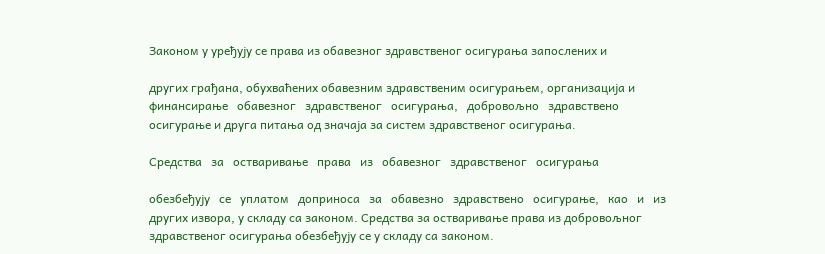Законом у уређују се права из обавезног здравственог осигурања запослених и

других грађана, обухваћених обавезним здравственим осигурањем, организација и
финансирање   обавезног   здравственог   осигурања,   добровољно   здравствено
осигурање и друга питања од значаја за систем здравственог осигурања.

Средства   за   остваривање   права   из   обавезног   здравственог   осигурања

обезбеђују   се   уплатом   доприноса   за   обавезно   здравствено   осигурање,   као   и   из
других извора, у складу са законом. Средства за остваривање права из добровољног
здравственог осигурања обезбеђују се у складу са законом.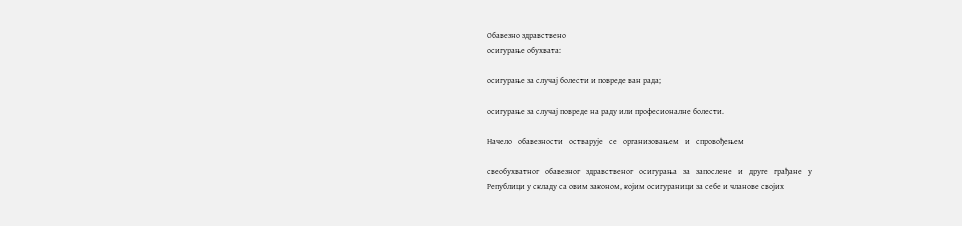Обавезно здравствено
осигурање обухвата:

осигурање за случај болести и повреде ван рада;

осигурање за случај повреде на раду или професионалне болести.

Начело   обавезности   остварује   се   организовањем   и   спровођењем

свеобухватног   обавезног   здравственог   осигурања   за   запослене   и   друге   грађане   у
Републици у складу са овим законом, којим осигураници за себе и чланове својих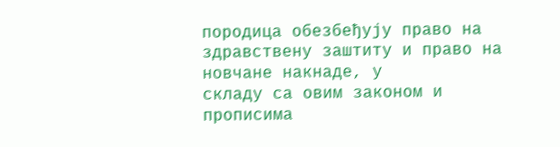породица обезбеђују право на здравствену заштиту и право на новчане накнаде, у
складу са овим законом и прописима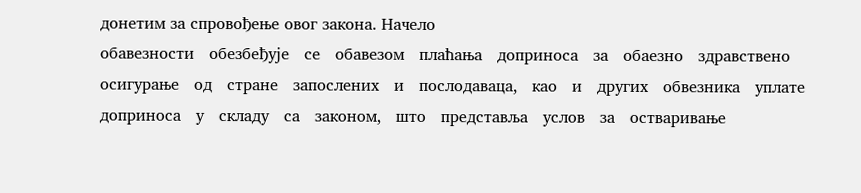донетим за спровођење овог закона. Начело
обавезности   обезбеђује   се   обавезом   плаћања   доприноса   за   обаезно   здравствено
осигурање   од   стране   запослених   и   послодаваца,   као   и   других   обвезника   уплате
доприноса   у   складу   са   законом,   што   представља   услов   за   остваривање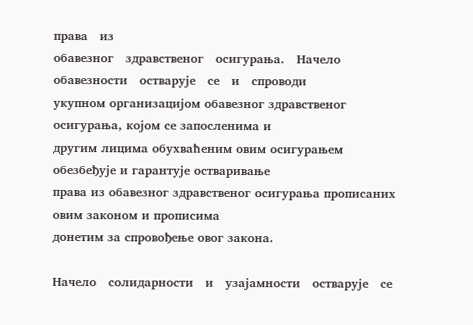права   из
обавезног   здравственог   осигурања.   Начело   обавезности   остварује   се   и   спроводи
укупном организацијом обавезног здравственог осигурања, којом се запосленима и
другим лицима обухваћеним овим осигурањем обезбеђује и гарантује остваривање
права из обавезног здравственог осигурања прописаних овим законом и прописима
донетим за спровођење овог закона.

Начело   солидарности   и   узајамности   остварује   се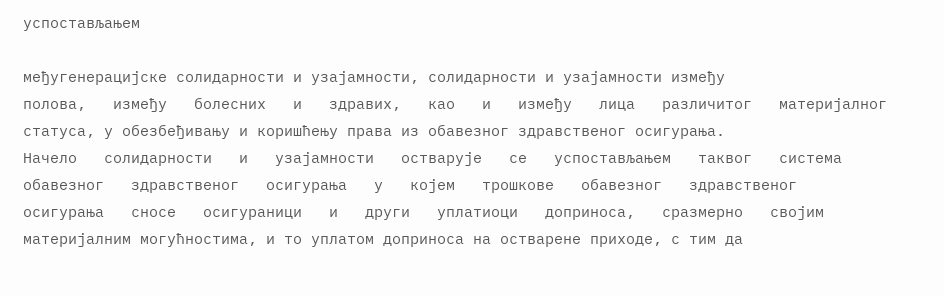успостављањем

међугенерацијске солидарности и узајамности, солидарности и узајамности између
полова,   између   болесних   и   здравих,   као   и   између   лица   различитог   материјалног
статуса, у обезбеђивању и коришћењу права из обавезног здравственог осигурања.
Начело   солидарности   и   узајамности   остварује   се   успостављањем   таквог   система
обавезног   здравственог   осигурања   у   којем   трошкове   обавезног   здравственог
осигурања   сносе   осигураници   и   други   уплатиоци   доприноса,   сразмерно   својим
материјалним могућностима, и то уплатом доприноса на остварене приходе, с тим да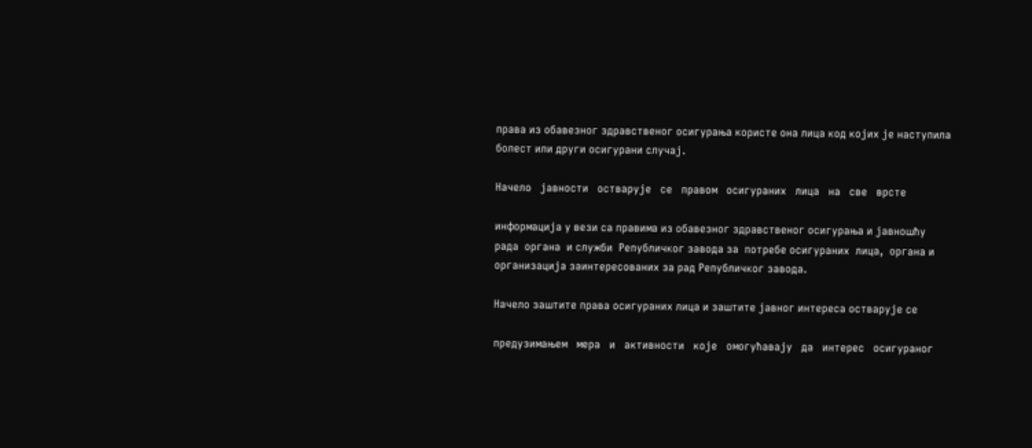права из обавезног здравственог осигурања користе она лица код којих је наступила
болест или други осигурани случај.

Начело   јавности   остварује   се   правом   осигураних   лица   на   све   врсте

информација у вези са правима из обавезног здравственог осигурања и јавношћу
рада  органа  и служби  Републичког завода за  потребе осигураних  лица,  органа и
организација заинтересованих за рад Републичког завода.

Начело заштите права осигураних лица и заштите јавног интереса остварује се

предузимањем   мера   и   активности   које   омогућавају   да   интерес   осигураног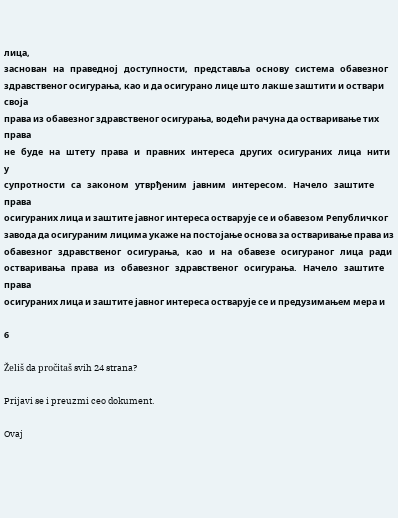лица,
заснован   на   праведној   доступности,   представља   основу   система   обавезног
здравственог осигурања, као и да осигурано лице што лакше заштити и оствари своја
права из обавезног здравственог осигурања, водећи рачуна да остваривање тих права
не   буде   на   штету   права   и   правних   интереса   других   осигураних   лица   нити   у
супротности   са   законом   утврђеним   јавним   интересом.   Начело   заштите   права
осигураних лица и заштите јавног интереса остварује се и обавезом Републичког
завода да осигураним лицима укаже на постојање основа за остваривање права из
обавезног   здравственог   осигурања,   као   и   на   обавезе   осигураног   лица   ради
остваривања   права   из   обавезног   здравственог   осигурања.   Начело   заштите   права
осигураних лица и заштите јавног интереса остварује се и предузимањем мера и

6

Želiš da pročitaš svih 24 strana?

Prijavi se i preuzmi ceo dokument.

Ovaj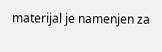materijal je namenjen za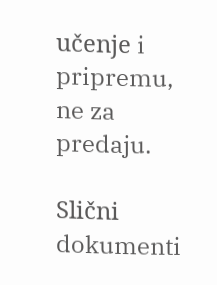učenje i pripremu, ne za predaju.

Slični dokumenti